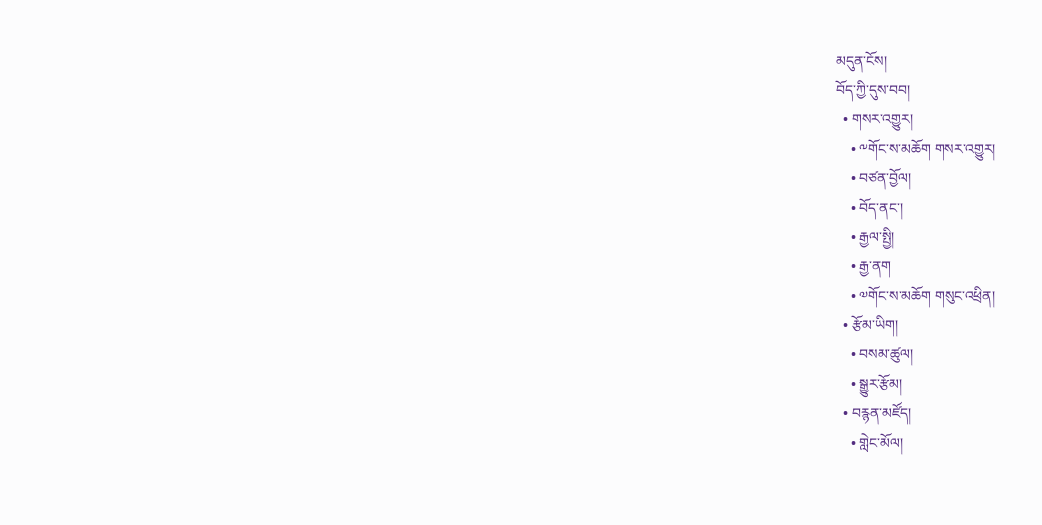མདུན་ངོས།
བོད་ཀྱི་དུས་བབ།
  • གསར་འགྱུར།
    • ༸གོང་ས་མཆོག གསར་འགྱུར།
    • བཙན་བྱོལ།
    • བོད་ནང་།
    • རྒྱལ་སྤྱི།
    • རྒྱ་ནག
    • ༧གོང་ས་མཆོག གསུང་འཕྲིན།
  • རྩོམ་ཡིག།
    • བསམ་ཚུལ།
    • སྒྱུར་རྩོམ།
  • བརྙན་མཛོད།
    • གླེང་མོལ།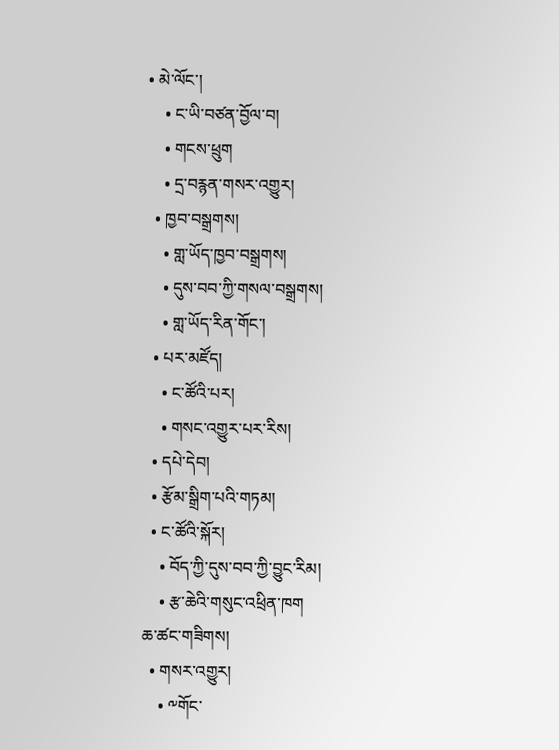• མེ་ལོང་།
    • ང་ཡི་བཙན་བྱོལ་བ།
    • གངས་ཕྲུག
    • དྲ་བརྙན་གསར་འགྱུར།
  • ཁྱབ་བསྒྲགས།
    • གླ་ཡོད་ཁྱབ་བསྒྲགས།
    • དུས་བབ་ཀྱི་གསལ་བསྒྲགས།
    • གླ་ཡོད་རིན་གོང་།
  • པར་མཛོད།
    • ང་ཚོའི་པར།
    • གསང་འགྱུར་པར་རིས།
  • དཔེ་དེབ།
  • རྩོམ་སྒྲིག་པའི་གཏམ།
  • ང་ཚོའི་སྐོར།
    • བོད་ཀྱི་དུས་བབ་ཀྱི་བྱུང་རིམ།
    • རྩ་ཆེའི་གསུང་འཕྲིན་ཁག
ཆ་ཚང་གཟིགས།
  • གསར་འགྱུར།
    • ༸གོང་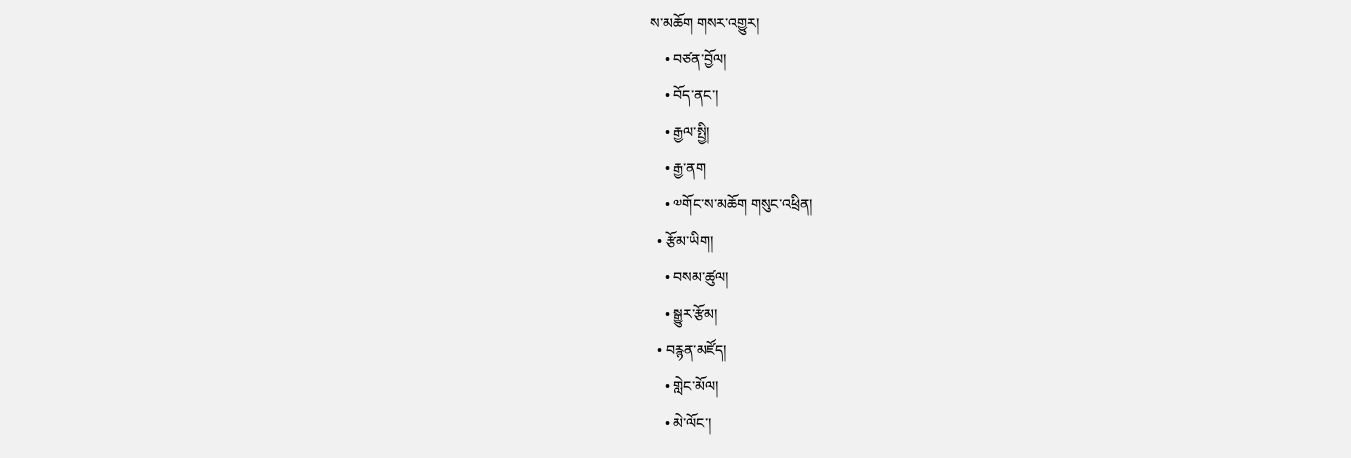ས་མཆོག གསར་འགྱུར།
    • བཙན་བྱོལ།
    • བོད་ནང་།
    • རྒྱལ་སྤྱི།
    • རྒྱ་ནག
    • ༧གོང་ས་མཆོག གསུང་འཕྲིན།
  • རྩོམ་ཡིག།
    • བསམ་ཚུལ།
    • སྒྱུར་རྩོམ།
  • བརྙན་མཛོད།
    • གླེང་མོལ།
    • མེ་ལོང་།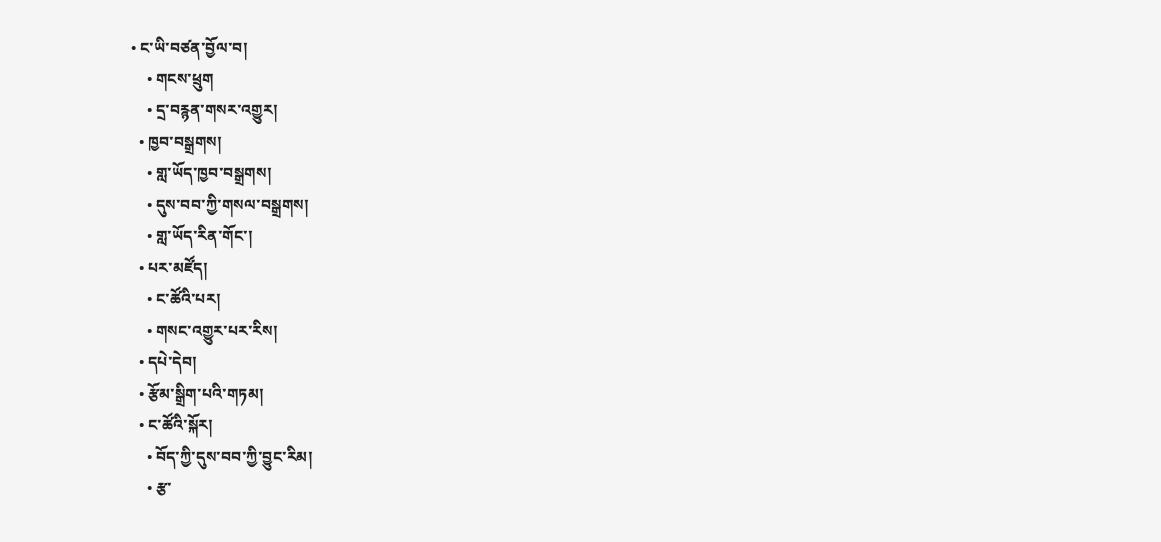• ང་ཡི་བཙན་བྱོལ་བ།
    • གངས་ཕྲུག
    • དྲ་བརྙན་གསར་འགྱུར།
  • ཁྱབ་བསྒྲགས།
    • གླ་ཡོད་ཁྱབ་བསྒྲགས།
    • དུས་བབ་ཀྱི་གསལ་བསྒྲགས།
    • གླ་ཡོད་རིན་གོང་།
  • པར་མཛོད།
    • ང་ཚོའི་པར།
    • གསང་འགྱུར་པར་རིས།
  • དཔེ་དེབ།
  • རྩོམ་སྒྲིག་པའི་གཏམ།
  • ང་ཚོའི་སྐོར།
    • བོད་ཀྱི་དུས་བབ་ཀྱི་བྱུང་རིམ།
    • རྩ་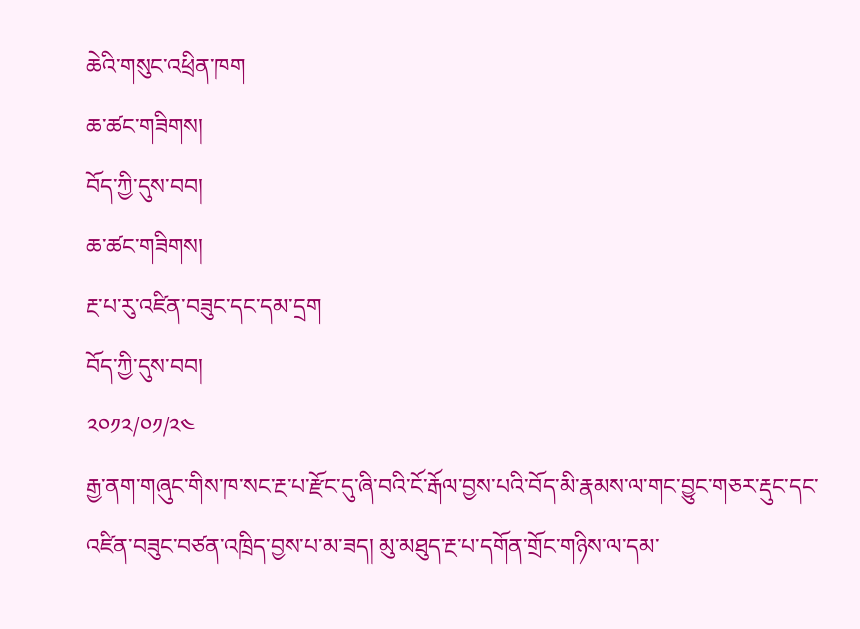ཆེའི་གསུང་འཕྲིན་ཁག
ཆ་ཚང་གཟིགས།
བོད་ཀྱི་དུས་བབ།
ཆ་ཚང་གཟིགས།
རྔ་པ་རུ་འཛིན་བཟུང་དང་དམ་དྲག
བོད་ཀྱི་དུས་བབ།
༢༠༡༢/༠༡/༢༤
རྒྱ་ནག་གཞུང་གིས་ཁ་སང་རྔ་པ་རྫོང་དུ་ཞི་བའི་ངོ་རྒོལ་བྱས་པའི་བོད་མི་རྣམས་ལ་གང་བྱུང་གཅར་རྡུང་དང་འཛིན་བཟུང་བཙན་འཁྲིད་བྱས་པ་མ་ཟད། མུ་མཐུད་རྔ་པ་དགོན་གྲོང་གཉིས་ལ་དམ་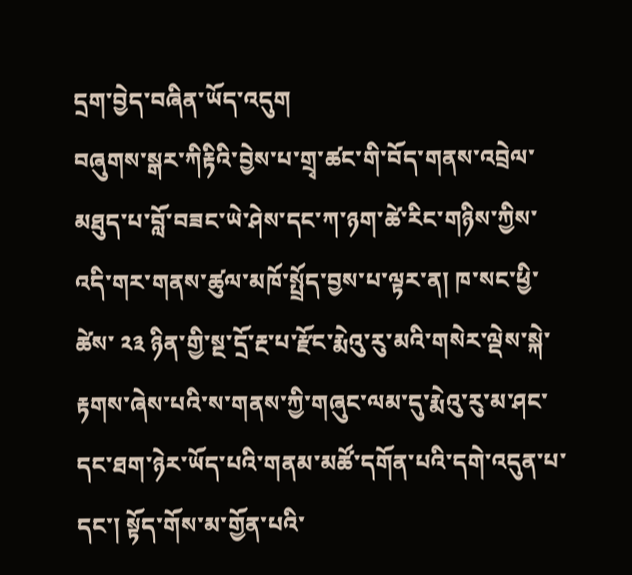དྲག་བྱེད་བཞིན་ཡོད་འདུག
བཞུགས་སྒར་ཀིརྟིའི་བྱེས་པ་གྲྭ་ཚང་གི་བོད་གནས་འབྲེལ་མཐུད་པ་བློ་བཟང་ཡེ་ཤེས་དང་ཀ་ཉག་ཚེ་རིང་གཉིས་ཀྱིས་འདི་གར་གནས་ཚུལ་མཁོ་སྤྲོད་བྱས་པ་ལྟར་ན། ཁ་སང་ཕྱི་ཚེས་ ༢༣ ཉིན་གྱི་སྔ་དྲོ་རྔ་པ་རྫོང་རྨེའུ་རུ་མའི་གསེར་ལྡེས་སྐེ་རྟགས་ཞེས་པའི་ས་གནས་ཀྱི་གཞུང་ལམ་དུ་རྨེའུ་རུ་མ་ཤང་དང་ཐག་ཉེར་ཡོད་པའི་གནམ་མཚོ་དགོན་པའི་དགེ་འདུན་པ་དང་། སྟོད་གོས་མ་གྱོན་པའི་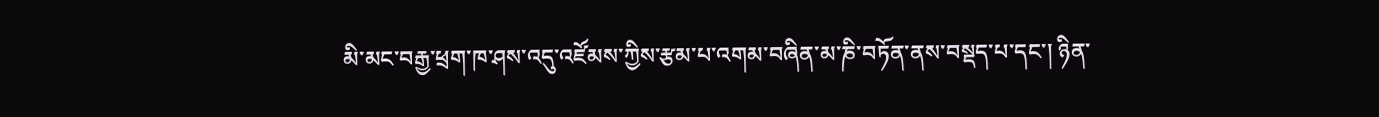མི་མང་བརྒྱ་ཕྲག་ཁ་ཤས་འདུ་འཛོམས་ཀྱིས་རྩམ་པ་འགམ་བཞིན་མ་ཎི་བཏོན་ནས་བསྡད་པ་དང་། ཉིན་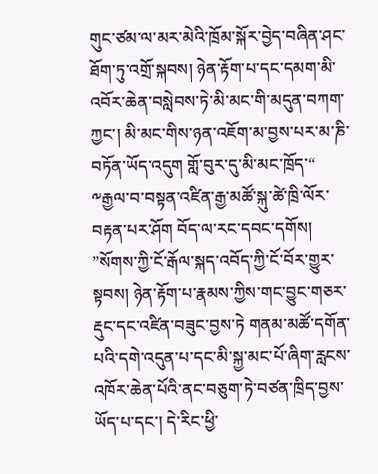གུང་ཙམ་ལ་མར་མེའི་ཁྲོམ་སྐོར་བྱེད་བཞིན་ཤང་ཐོག་ཏུ་འགྲོ་སྐབས། ཉེན་རྟོག་པ་དང་དམག་མི་འབོར་ཆེན་བསླེབས་ཏེ་མི་མང་གི་མདུན་བཀག་ཀྱང་། མི་མང་གིས་ཉན་འཇོག་མ་བྱས་པར་མ་ཎི་བཏོན་ཡོད་འདུག གློ་བུར་དུ་མི་མང་ཁྲོད་“ ༸རྒྱལ་བ་བསྟན་འཛིན་རྒྱ་མཚོ་སྐུ་ཚེ་ཁྲི་ལོར་བརྟན་པར་ཤོག བོད་ལ་རང་དབང་དགོས། ”སོགས་ཀྱི་ངོ་རྒོལ་སྐད་འབོད་ཀྱི་ངོ་བོར་གྱུར་སྟབས། ཉེན་རྟོག་པ་རྣམས་ཀྱིས་གང་བྱུང་གཅར་རྡུང་དང་འཛིན་བཟུང་བྱས་ཏེ གནམ་མཚོ་དགོན་པའི་དགེ་འདུན་པ་དང་མི་སྐྱ་མང་པོ་ཞིག་རླངས་འཁོར་ཆེན་པོའི་ནང་བཅུག་ཏེ་བཙན་ཁྲིད་བྱས་ཡོད་པ་དང་། དེ་རིང་ཕྱི་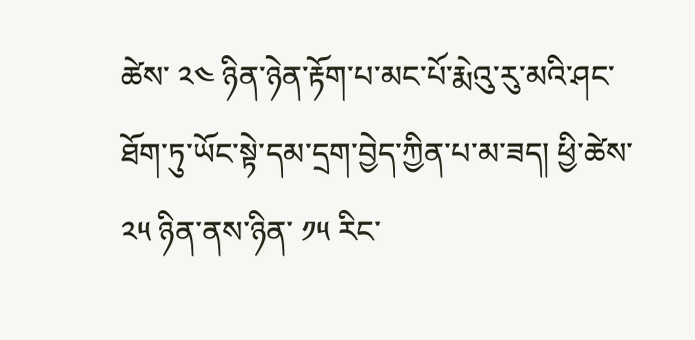ཚེས་ ༢༤ ཉིན་ཉེན་རྟོག་པ་མང་པོ་རྨེའུ་རུ་མའི་ཤང་ཐོག་ཏུ་ཡོང་སྟེ་དམ་དྲག་བྱེད་ཀྱིན་པ་མ་ཟད། ཕྱི་ཚེས་ ༢༥ ཉིན་ནས་ཉིན་ ༡༥ རིང་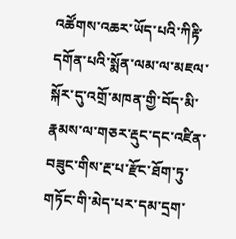འཚོགས་འཆར་ཡོད་པའི་ཀིརྟི་དགོན་པའི་སྨོན་ལམ་ལ་མཇལ་སྐོར་དུ་འགྲོ་མཁན་གྱི་བོད་མི་རྣམས་ལ་གཅར་རྡུང་དང་འཛིན་བཟུང་གིས་རྔ་པ་རྫོང་ཐོག་ཏུ་གཏོང་གི་མེད་པར་དམ་དྲག་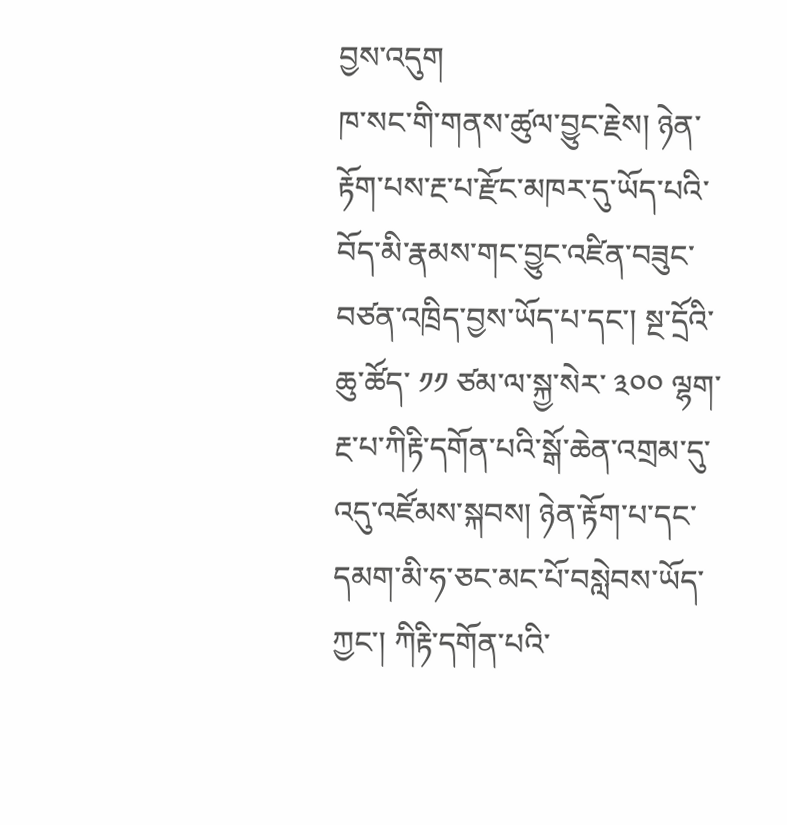བྱས་འདུག
ཁ་སང་གི་གནས་ཚུལ་བྱུང་རྗེས། ཉེན་རྟོག་པས་རྔ་པ་རྫོང་མཁར་དུ་ཡོད་པའི་བོད་མི་རྣམས་གང་བྱུང་འཛིན་བཟུང་བཙན་འཁྲིད་བྱས་ཡོད་པ་དང་། སྔ་དྲོའི་ཆུ་ཚོད་ ༡༡ ཙམ་ལ་སྐྱ་སེར་ ༣༠༠ ལྷག་རྔ་པ་ཀིརྟི་དགོན་པའི་སྒོ་ཆེན་འགྲམ་དུ་འདུ་འཛོམས་སྐབས། ཉེན་རྟོག་པ་དང་དམག་མི་ཧ་ཅང་མང་པོ་བསླེབས་ཡོད་ཀྱང་། ཀིརྟི་དགོན་པའི་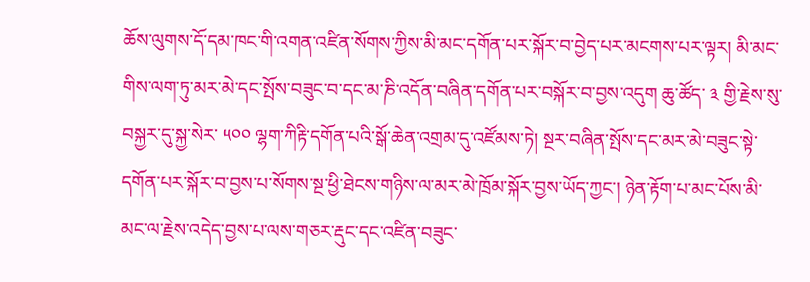ཆོས་ལུགས་དོ་དམ་ཁང་གི་འགན་འཛིན་སོགས་ཀྱིས་མི་མང་དགོན་པར་སྐོར་བ་བྱེད་པར་མངགས་པར་ལྟར། མི་མང་གིས་ལག་ཏུ་མར་མེ་དང་སྤོས་བཟུང་བ་དང་མ་ཎི་འདོན་བཞིན་དགོན་པར་བསྐོར་བ་བྱས་འདུག ཆུ་ཚོད་ ༣ གྱི་རྗེས་སུ་བསྐྱར་དུ་སྐྱ་སེར་ ༥༠༠ ལྷག་ཀིརྟི་དགོན་པའི་སྒོ་ཆེན་འགྲམ་དུ་འཛོམས་ཏེ། སྔར་བཞིན་སྤོས་དང་མར་མེ་བཟུང་སྟེ་དགོན་པར་སྐོར་བ་བྱས་པ་སོགས་སྔ་ཕྱི་ཐེངས་གཉིས་ལ་མར་མེ་ཁྲོམ་སྐོར་བྱས་ཡོད་ཀྱང་། ཉེན་རྟོག་པ་མང་པོས་མི་མང་ལ་རྗེས་འདེད་བྱས་པ་ལས་གཅར་རྡུང་དང་འཛིན་བཟུང་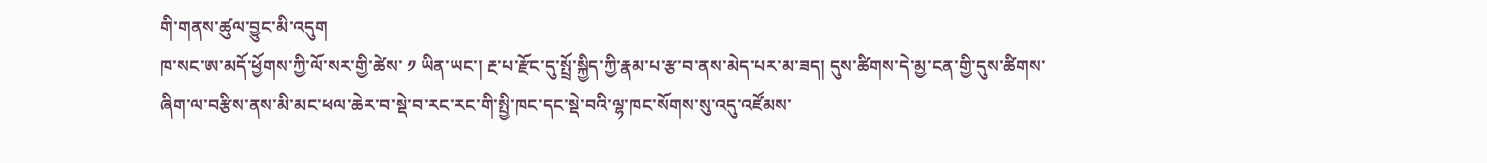གི་གནས་ཚུལ་བྱུང་མི་འདུག
ཁ་སང་ཨ་མདོ་ཕྱོགས་ཀྱི་ལོ་སར་གྱི་ཚེས་ ༡ ཡིན་ཡང་། རྔ་པ་རྫོང་དུ་སྤྲོ་སྐྱིད་ཀྱི་རྣམ་པ་རྩ་བ་ནས་མེད་པར་མ་ཟད། དུས་ཚིགས་དེ་མྱ་ངན་གྱི་དུས་ཚིགས་ཞིག་ལ་བརྩིས་ནས་མི་མང་ཕལ་ཆེར་བ་སྡེ་བ་རང་རང་གི་སྤྱི་ཁང་དང་སྡེ་བའི་ལྷ་ཁང་སོགས་སུ་འདུ་འཛོམས་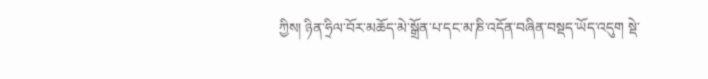ཀྱིས། ཉིན་ཧྲིལ་བོར་མཆོད་མེ་སྒྲོན་པ་དང་མ་ཎི་འདོན་བཞིན་བསྡད་ཡོད་འདུག སྡེ་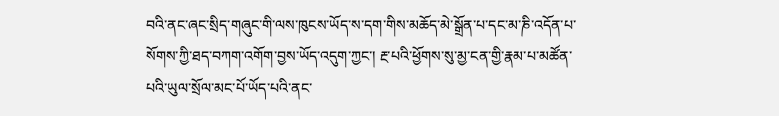བའི་ནང་ཞང་སྲིད་གཞུང་གི་ལས་ཁུངས་ཡོད་ས་དག་གིས་མཆོད་མེ་སྒྲོན་པ་དང་མ་ཎི་འདོན་པ་སོགས་ཀྱི་ཐད་བཀག་འགོག་བྱས་ཡོད་འདུག་ཀྱང་། རྔ་པའི་ཕྱོགས་སུ་མྱ་ངན་གྱི་རྣམ་པ་མཚོན་པའི་ཡུལ་སྲོལ་མང་པོ་ཡོད་པའི་ནང་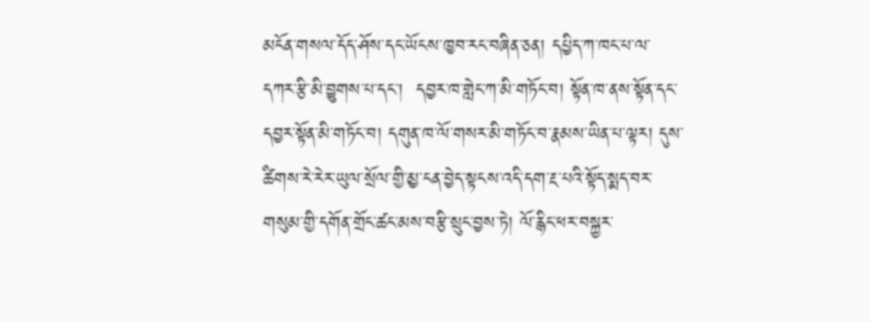མངོན་གསལ་དོད་ཤོས་དང་ཡོངས་ཁྱབ་རང་བཞིན་ཅན། དཔྱིད་ཀ་ཁང་པ་ལ་དཀར་རྩི་མི་བྱུགས་པ་དང་།  དབྱར་ཁ་གླེང་ཀ་མི་གཏོང་བ། སྟོན་ཁ་ནས་སྟོན་དང་དབྱར་སྟོན་མི་གཏོང་བ། དགུན་ཁ་ལོ་གསར་མི་གཏོང་བ་རྣམས་ཡིན་པ་ལྟར། དུས་ཚིགས་རེ་རེར་ཡུལ་སྲོལ་གྱི་མྱ་ངན་བྱེད་སྟངས་འདི་དག་རྔ་པའི་སྟོད་སྨད་བར་གསུམ་གྱི་དགོན་གྲོང་ཚང་མས་བརྩི་སྲུང་བྱས་ཏེ། ལོ་རྙིང་ཕར་བསྐྱར་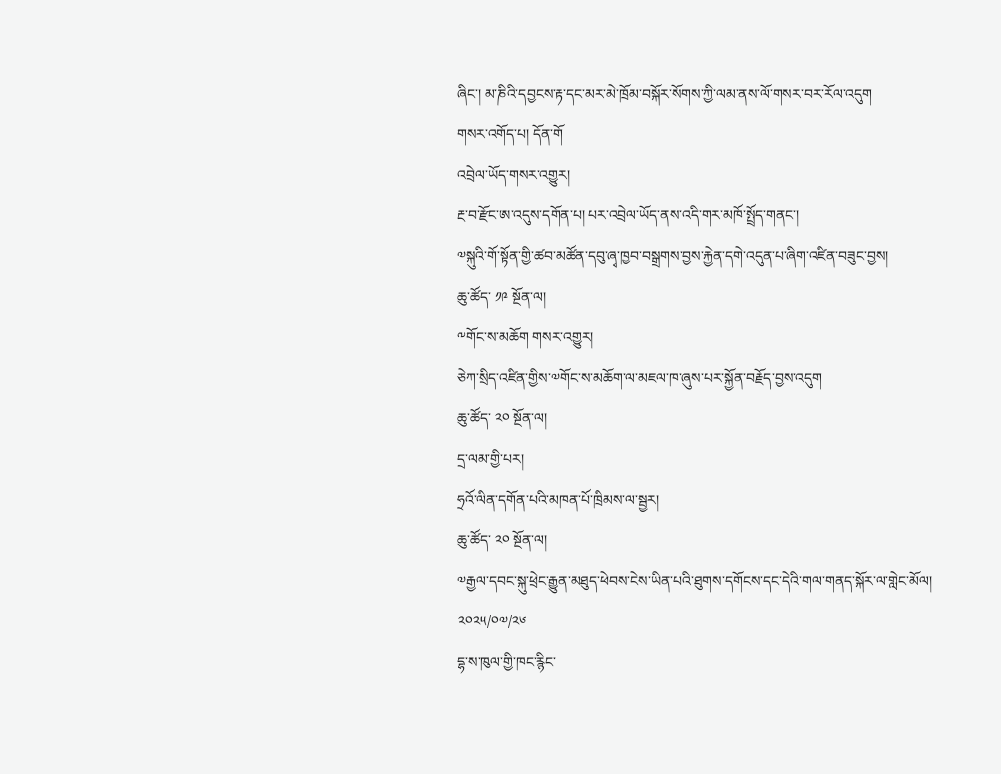ཞིང་། མ་ཎིའི་དབྱངས་རྟ་དང་མར་མེ་ཁྲོམ་བསྐོར་སོགས་ཀྱི་ལམ་ནས་ལོ་གསར་བར་རོལ་འདུག
གསར་འགོད་པ། དོན་གོ
འབྲེལ་ཡོད་གསར་འགྱུར།
རྔ་བ་རྫོང་ཨ་འདུས་དགོན་པ། པར་འབྲེལ་ཡོད་ནས་འདི་གར་མཁོ་སྤྲོད་གནང་།
༧སྐུའི་གོ་སྟོན་གྱི་ཚབ་མཚོན་དབུ་ཞྭ་ཁྱབ་བསྒྲགས་བྱས་རྐྱེན་དགེ་འདུན་པ་ཞིག་འཛིན་བཟུང་བྱས།
ཆུ་ཚོད་ ༡༩ སྔོན་ལ།
༸གོང་ས་མཆོག གསར་འགྱུར།
ཅེཀ་སྲིད་འཛིན་གྱིས་༧གོང་ས་མཆོག་ལ་མཇལ་ཁ་ཞུས་པར་སྐྱོན་བརྗོད་བྱས་འདུག
ཆུ་ཚོད་ ༢༠ སྔོན་ལ།
དྲ་ལམ་གྱི་པར།
ཧྲའོ་ལིན་དགོན་པའི་མཁན་པོ་ཁྲིམས་ལ་སྦྱར།
ཆུ་ཚོད་ ༢༠ སྔོན་ལ།
༧རྒྱལ་དབང་སྐུ་ཕྲེང་རྒྱུན་མཐུད་ཕེབས་ངེས་ཡིན་པའི་ཐུགས་དགོངས་དང་དེའི་གལ་གནད་སྐོར་ལ་གླེང་མོལ།
༢༠༢༥/༠༧/༢༦
དྷ་ས་ཁུལ་གྱི་ཁང་རྙིང་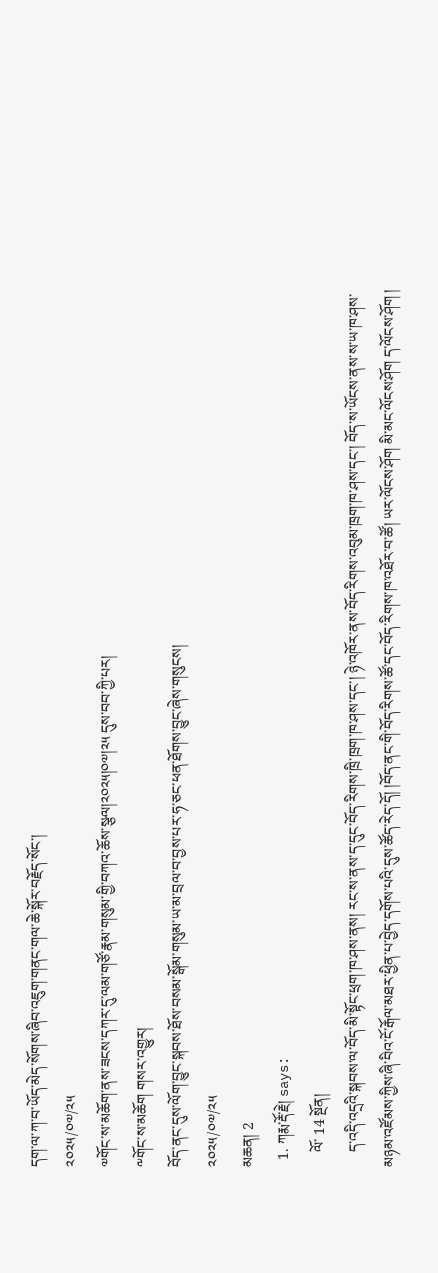དག་ལ་ཀ་བ་ཡོད་མེད་སོགས་ཞིབ་འཇུག་གནང་གལ་ཆེ་སྐོར་བརྗོད་སོང་།
༢༠༢༥/༠༧/༢༥
༧གོང་ས་མཆོག་ནས་ཟངས་དཀར་དུ་ལམ་གཙོ་རྣམ་གསུམ་གྱི་བཀའ་ཆོས་སྩལ།༢༠༢༥།༠༧།༢༥ དུས་བབ་ཀྱི་པར།
༸གོང་ས་མཆོག གསར་འགྱུར།
བོད་ནང་དུས་ལོག་བྱུང་སྐབས་ཐོས་བསམ་སྒོམ་གསུམ་ཡ་མ་བྲལ་བ་བྱས་པར་ཧ་ཅང་ཕན་ཐོགས་བྱུང་ཞེས་གསུངས།
༢༠༢༥/༠༧/༢༥
མཆན། 2
  1. ཀརྨ་རྡོ་རྗེ། says:
    ལོ་ 14 སྔོན།
    ད་འདི་འདྲའི་སྐབས་ལ་བོད་མི་སྟོང་ཕྲག་ཁ་ཤས་ནས། རང་ས་ནས་ད་དུང་བོད་རིགས་ཁྲི་ཁྲག་ཁ་ཤས་དང་། ཉེ་འཁོར་ནས་བོད་རིགས་འབུམ་ཁྲག་ཁ་ཤས་དང་། བོད་ས་ཡོངས་ནས་ས་ཡ་ཁ་ཤས་མཉམ་འཛོམས་ཀྱིས་ཞི་བིའ་ངོ་རྒོལ་མཐར་ཕྱིན་པ་བྱེད་དགོས་པའི་དུས་ཚོད་རེད་དོ། །བོད་ནང་གི་བོད་རིགས་ཚོ་དང་བོད་རིགས་ཁ་འཐོར་བ་ཚོ། ཡར་ལོངས་ཤོག མི་མང་ལོངས་ཤོག ད་ལོངས་ཤོག །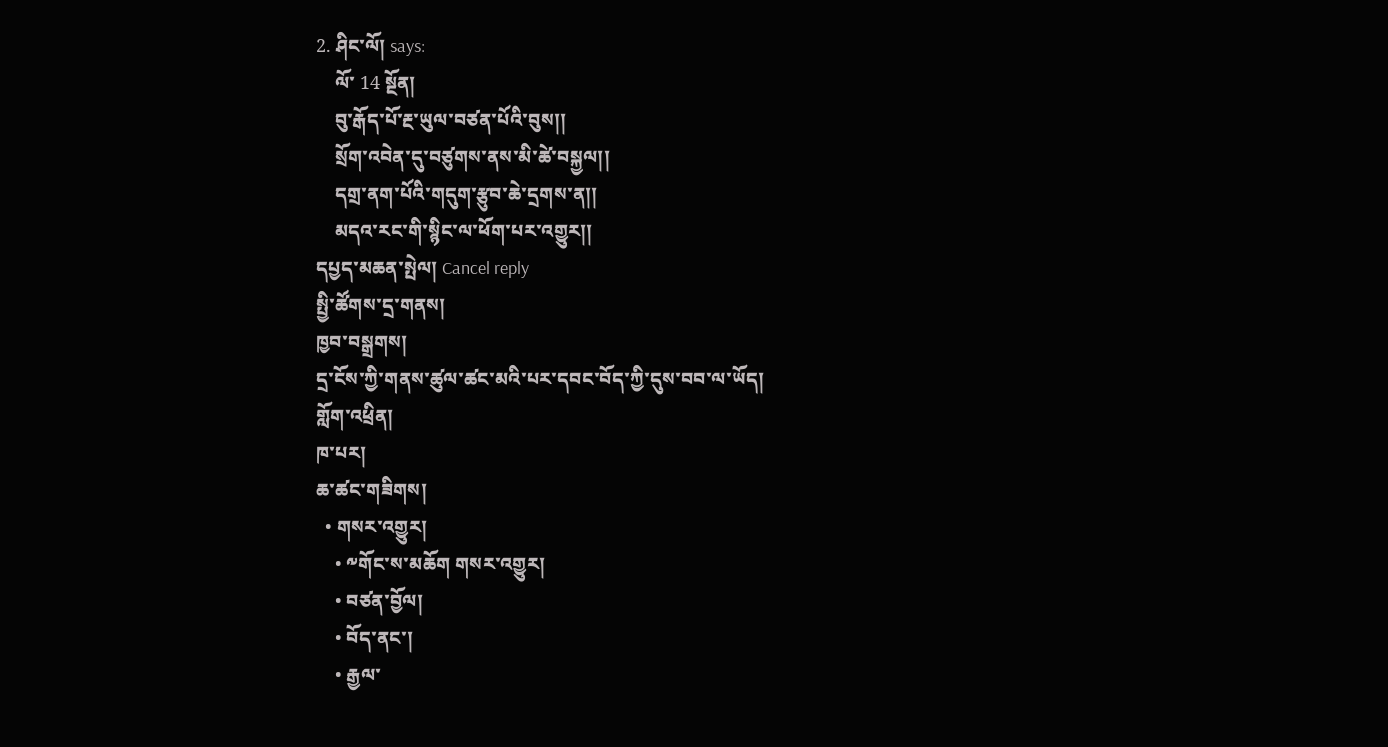2. ཤིང་ལོ། says:
    ལོ་ 14 སྔོན།
    བུ་རྒོད་པོ་རྔ་ཡུལ་བཙན་པོའི་བུས།།
    སྲོག་འབེན་དུ་བཙུགས་ནས་མི་ཚེ་བསྐྱལ།།
    དགྲ་ནག་པོའི་གདུག་རྩུབ་ཆེ་དྲགས་ན།།
    མདའ་རང་གི་སྙིང་ལ་ཕོག་པར་འགྱུར།།
དཔྱད་མཆན་སྤེལ། Cancel reply
སྤྱི་ཚོགས་དྲ་གནས།
ཁྱབ་བསྒྲགས།
དྲ་ངོས་ཀྱི་གནས་ཚུལ་ཚང་མའི་པར་དབང་བོད་ཀྱི་དུས་བབ་ལ་ཡོད།
གློག་འཕྲིན།
ཁ་པར།
ཆ་ཚང་གཟིགས།
  • གསར་འགྱུར།
    • ༸གོང་ས་མཆོག གསར་འགྱུར།
    • བཙན་བྱོལ།
    • བོད་ནང་།
    • རྒྱལ་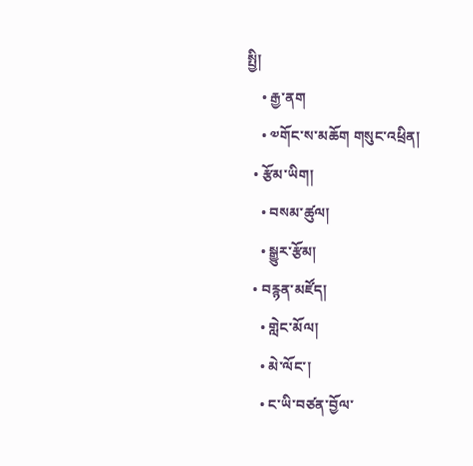སྤྱི།
    • རྒྱ་ནག
    • ༧གོང་ས་མཆོག གསུང་འཕྲིན།
  • རྩོམ་ཡིག།
    • བསམ་ཚུལ།
    • སྒྱུར་རྩོམ།
  • བརྙན་མཛོད།
    • གླེང་མོལ།
    • མེ་ལོང་།
    • ང་ཡི་བཙན་བྱོལ་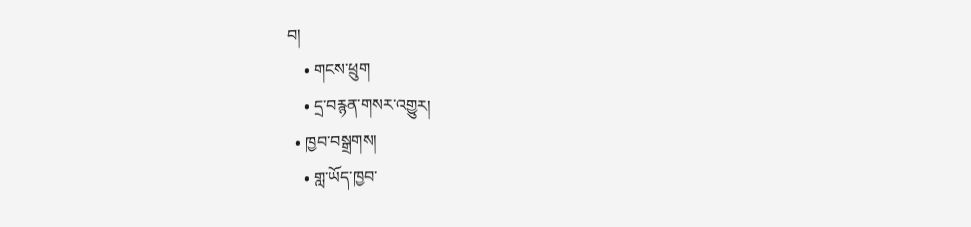བ།
    • གངས་ཕྲུག
    • དྲ་བརྙན་གསར་འགྱུར།
  • ཁྱབ་བསྒྲགས།
    • གླ་ཡོད་ཁྱབ་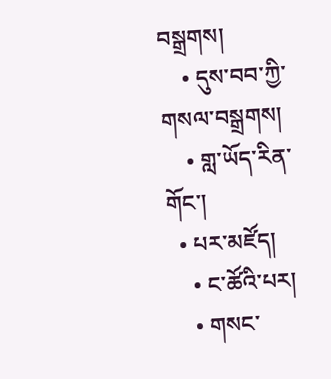བསྒྲགས།
    • དུས་བབ་ཀྱི་གསལ་བསྒྲགས།
    • གླ་ཡོད་རིན་གོང་།
  • པར་མཛོད།
    • ང་ཚོའི་པར།
    • གསང་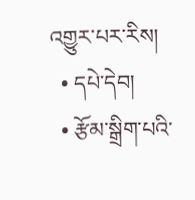འགྱུར་པར་རིས།
  • དཔེ་དེབ།
  • རྩོམ་སྒྲིག་པའི་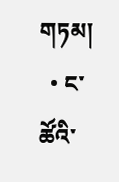གཏམ།
  • ང་ཚོའི་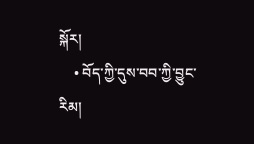སྐོར།
    • བོད་ཀྱི་དུས་བབ་ཀྱི་བྱུང་རིམ།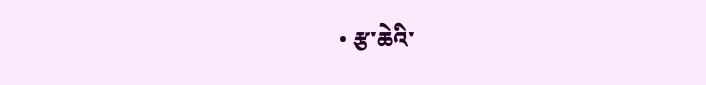• རྩ་ཆེའི་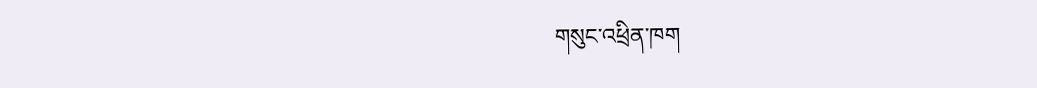གསུང་འཕྲིན་ཁག